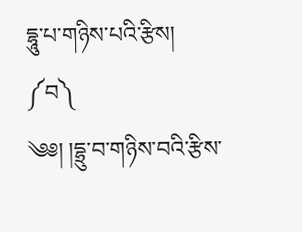དྷཱུ་པ་གཉིས་པའི་རྩིས།
༼བ༽
༄༅། །དྷྲུ་བ་གཉིས་བའི་རྩིས་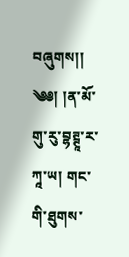བཞུགས།།
༄༅། །ན་མོ་གུ་རུ་བྷཊྚཱ་ར་ཀཱ་ཡ། གང་གི་ཐུགས་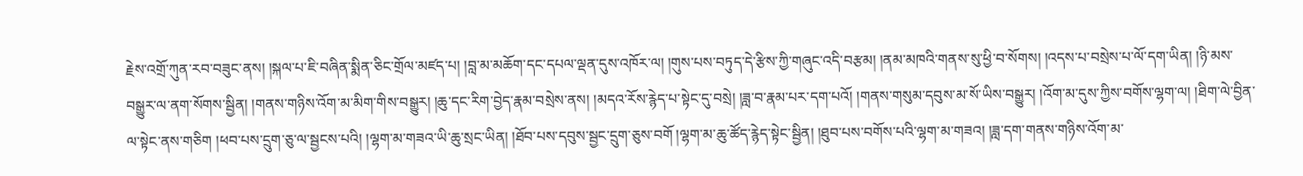རྗེས་འགྲོ་ཀུན་རབ་བཟུང་ནས། །སྐལ་པ་ཇི་བཞིན་སྨིན་ཅིང་གྲོལ་མཛད་པ། །བླ་མ་མཆོག་དང་དཔལ་ལྡན་དུས་འཁོར་ལ། །གུས་པས་བཏུད་དེ་རྩིས་ཀྱི་གཞུང་འདི་བརྩམ། །ནམ་མཁའི་གནས་སུ་ཕྱི་བ་སོགས། །འདས་པ་བསྲེས་པ་ལོ་དག་ཡིན། །ཉི་མས་བསྒྱུར་ལ་ནག་སོགས་སྦྱིན། །གནས་གཉིས་འོག་མ་མིག་གིས་བསྒྱུར། །ཆུ་དང་རིག་བྱེད་རྣམ་བསྲེས་ནས། །མདའ་རོས་རྙེད་པ་སྟེང་དུ་བསྲེ། །ཟླ་བ་རྣམ་པར་དག་པའོ། །གནས་གསུམ་དབུས་མ་སོ་ཡིས་བསྒྱུར། །འོག་མ་དུས་ཀྱིས་བགོས་ལྷག་ལ། །ཐིག་ལེ་བྱིན་ལ་སྟེང་ནས་གཅིག །ཕབ་པས་དྲུག་ཅུ་ལ་སྦྱངས་པའི། །ལྷག་མ་གཟའ་ཡི་ཆུ་སྲང་ཡིན། །ཐོབ་པས་དབུས་སྦྱང་དྲུག་ཅུས་བགོ །ལྷག་མ་ཆུ་ཚོད་རྙེད་སྟེང་སྦྱིན། །ཐུབ་པས་བགོས་པའི་ལྷག་མ་གཟའ། །ཟླ་དག་གནས་གཉིས་འོག་མ་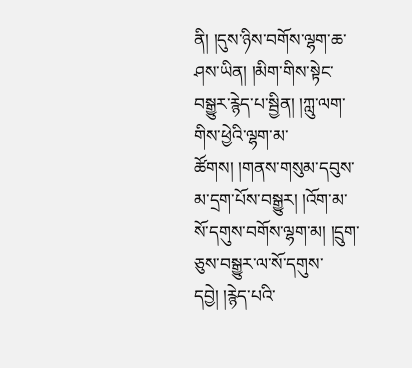ནི། །དུས་ཉིས་བགོས་ལྷག་ཆ་ཤས་ཡིན། །མིག་གིས་སྟེང་བསྒྱུར་རྙེད་པ་སྦྱིན། །ཀླུ་ལག་གིས་ཕྱེའི་ལྷག་མ་ཚོགས། །གནས་གསུམ་དབུས་མ་དྲག་པོས་བསྒྱུར། །འོག་མ་སོ་དགུས་བགོས་ལྷག་མ། །དྲུག་ཅུས་བསྒྱུར་ལ་སོ་དགུས་དབྱེ། །རྙེད་པའི་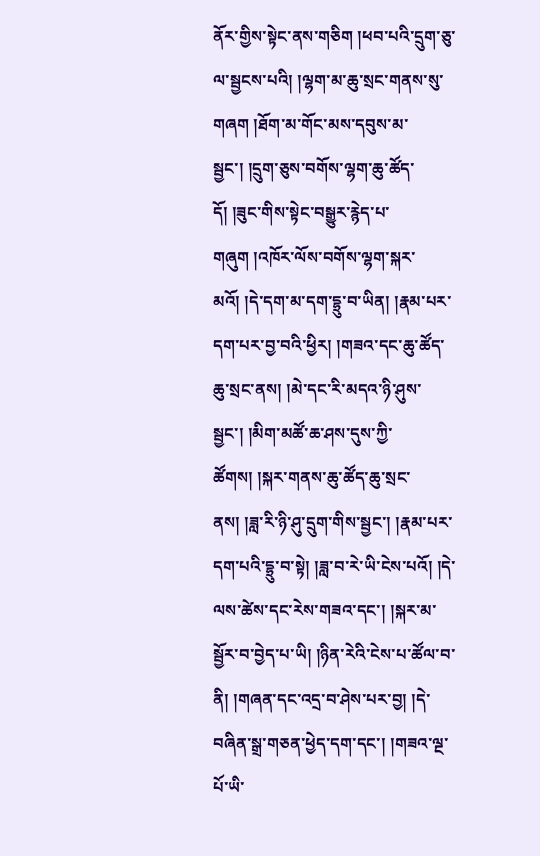ནོར་གྱིས་སྟེང་ནས་གཅིག །ཕབ་པའི་དྲུག་ཅུ་ལ་སྦྱངས་པའི། །ལྷག་མ་ཆུ་སྲང་གནས་སུ་གཞག །ཐོག་མ་གོང་མས་དབུས་མ་སྦྱང་། །དྲུག་ཅུས་བགོས་ལྷག་ཆུ་ཚོད་དོ། །ཟུང་གིས་སྟེང་བསྒྱུར་རྙེད་པ་གཞུག །འཁོར་ལོས་བགོས་ལྷག་སྐར་མའོ། །དེ་དག་མ་དག་དྷྲུ་བ་ཡིན། །རྣམ་པར་དག་པར་བྱ་བའི་ཕྱིར། །གཟའ་དང་ཆུ་ཚོད་ཆུ་སྲང་ནས། །མེ་དང་རི་མདའ་ཉི་ཤུས་སྦྱང་། །མིག་མཚོ་ཆ་ཤས་དུས་ཀྱི་ཚོགས། །སྐར་གནས་ཆུ་ཚོད་ཆུ་སྲང་ནས། །ཟླ་རི་ཉི་ཤུ་དྲུག་གིས་སྦྱང་། །རྣམ་པར་དག་པའི་དྷྲུ་བ་སྟེ། །ཟླ་བ་རེ་ཡི་ངེས་པའོ། །དེ་ལས་ཚེས་དང་རེས་གཟའ་དང་། །སྐར་མ་སྦྱོར་བ་བྱེད་པ་ཡི། །ཉིན་རེའི་ངེས་པ་ཚོལ་བ་ནི། །གཞན་དང་འདྲ་བ་ཤེས་པར་བྱ། །དེ་བཞིན་སྒྲ་གཅན་ཕྱེད་དག་དང་། །གཟའ་ལྔ་པོ་ཡི་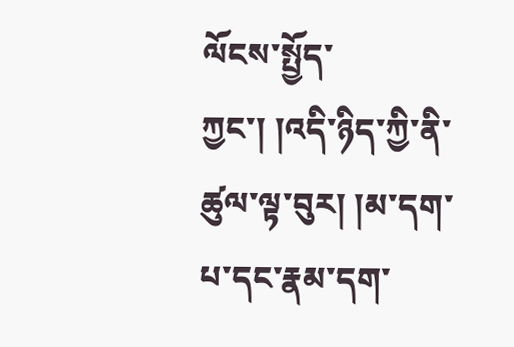ལོངས་སྤྱོད་ཀྱང་། །འདི་ཉིད་ཀྱི་ནི་ཚུལ་ལྟ་བུར། །མ་དག་པ་དང་རྣམ་དག་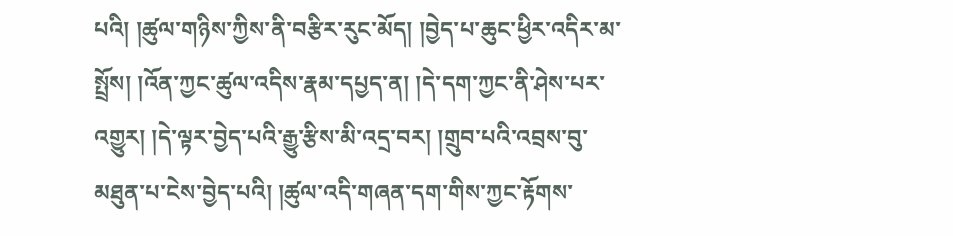པའི། །ཚུལ་གཉིས་ཀྱིས་ནི་བརྩིར་རུང་མོད། །བྱེད་པ་ཆུང་ཕྱིར་འདིར་མ་སྤྲོས། །འོན་ཀྱང་ཚུལ་འདིས་རྣམ་དཔྱད་ན། །དེ་དག་ཀྱང་ནི་ཤེས་པར་འགྱུར། །དེ་ལྟར་བྱེད་པའི་རྒྱུ་རྩིས་མི་འདྲ་བར། །གྲུབ་པའི་འབྲས་བུ་མཐུན་པ་ངེས་བྱེད་པའི། །ཚུལ་འདི་གཞན་དག་གིས་ཀྱང་རྟོགས་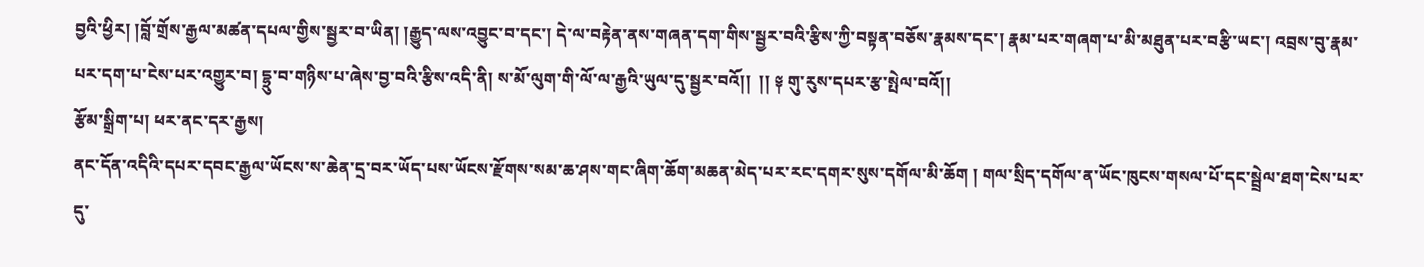བྱའི་ཕྱིར། །བློ་གྲོས་རྒྱལ་མཚན་དཔལ་གྱིས་སྦྱར་བ་ཡིན། །རྒྱུད་ལས་འབྱུང་བ་དང་། དེ་ལ་བརྟེན་ནས་གཞན་དག་གིས་སྦྱར་བའི་རྩིས་ཀྱི་བསྟན་བཅོས་རྣམས་དང་། རྣམ་པར་གཞག་པ་མི་མཐུན་པར་བརྩི་ཡང་། འབྲས་བུ་རྣམ་པར་དག་པ་ངེས་པར་འགྱུར་བ། དྷྲུ་བ་གཉིས་པ་ཞེས་བྱ་བའི་རྩིས་འདི་ནི། ས་མོ་ལུག་གི་ལོ་ལ་རྒྱའི་ཡུལ་དུ་སྦྱར་བའོ།།  །། ༈ གུ་རུས་དཔར་རྩ་སྤེལ་བའོ།།
རྩོམ་སྒྲིག་པ། ཕར་ནང་དར་རྒྱས།
ནང་དོན་འདིའི་དཔར་དབང་རྒྱལ་ཡོངས་ས་ཆེན་དྲ་བར་ཡོད་པས་ཡོངས་རྫོགས་སམ་ཆ་ཤས་གང་ཞིག་ཆོག་མཆན་མེད་པར་རང་དགར་སུས་དགོལ་མི་ཆོག ། གལ་སྲིད་དགོལ་ན་ཡོང་ཁུངས་གསལ་པོ་དང་སྦྲེལ་ཐག་ངེས་པར་དུ་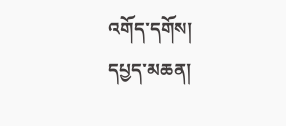འགོད་དགོས།
དཔྱད་མཆན།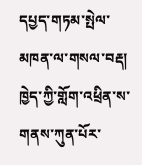དཔྱད་གཏམ་སྤེལ་མཁན་ལ་གསལ་བརྡ།
ཁྱེད་ཀྱི་གློག་འཕྲིན་ས་གནས་ཀུན་པོར་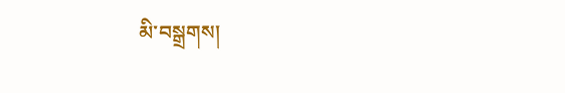མི་བསྒྲགས།